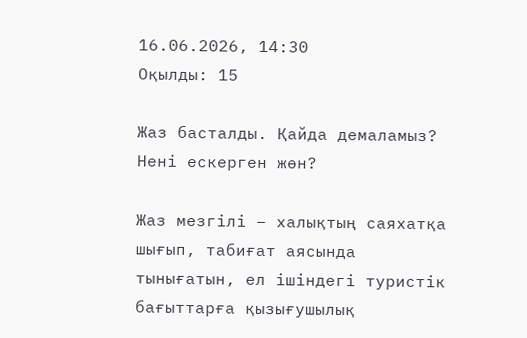16.06.2026, 14:30
Оқылды: 15

Жаз басталды. Қайда демаламыз? Нені ескерген жөн?

Жаз мезгілі – халықтың саяхатқа шығып, табиғат аясында тынығатын, ел ішіндегі туристік бағыттарға қызығушылық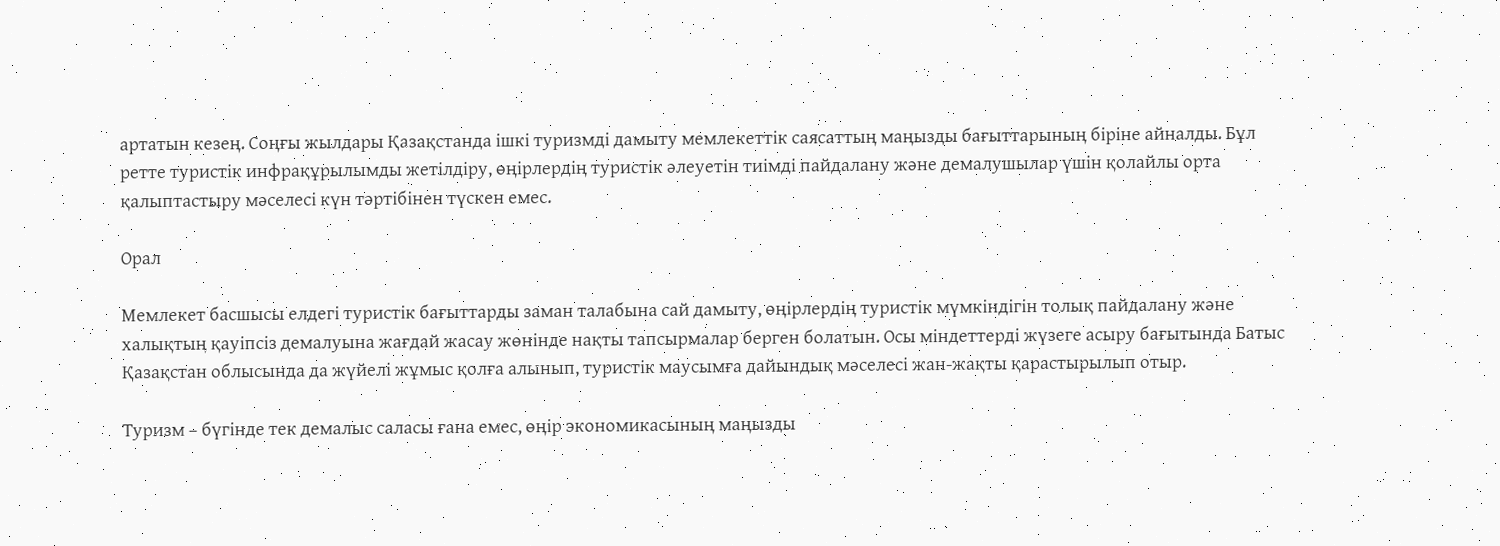артатын кезең. Соңғы жылдары Қазақстанда ішкі туризмді дамыту мемлекеттік саясаттың маңызды бағыттарының біріне айналды. Бұл ретте туристік инфрақұрылымды жетілдіру, өңірлердің туристік әлеуетін тиімді пайдалану және демалушылар үшін қолайлы орта қалыптастыру мәселесі күн тәртібінен түскен емес.

Орал

Мемлекет басшысы елдегі туристік бағыттарды заман талабына сай дамыту, өңірлердің туристік мүмкіндігін толық пайдалану және халықтың қауіпсіз демалуына жағдай жасау жөнінде нақты тапсырмалар берген болатын. Осы міндеттерді жүзеге асыру бағытында Батыс Қазақстан облысында да жүйелі жұмыс қолға алынып, туристік маусымға дайындық мәселесі жан-жақты қарастырылып отыр.

Туризм – бүгінде тек демалыс саласы ғана емес, өңір экономикасының маңызды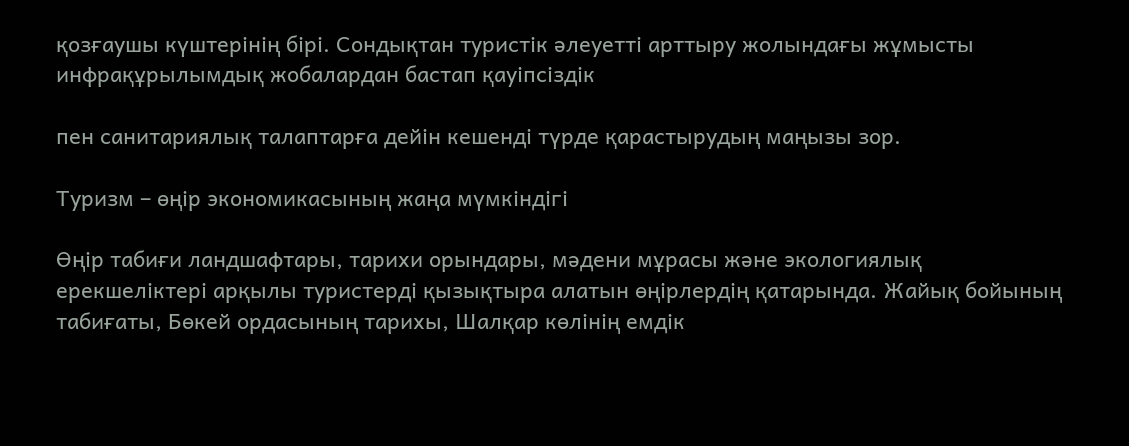қозғаушы күштерінің бірі. Сондықтан туристік әлеуетті арттыру жолындағы жұмысты инфрақұрылымдық жобалардан бастап қауіпсіздік

пен санитариялық талаптарға дейін кешенді түрде қарастырудың маңызы зор.

Туризм – өңір экономикасының жаңа мүмкіндігі

Өңір табиғи ландшафтары, тарихи орындары, мәдени мұрасы және экологиялық ерекшеліктері арқылы туристерді қызықтыра алатын өңірлердің қатарында. Жайық бойының табиғаты, Бөкей ордасының тарихы, Шалқар көлінің емдік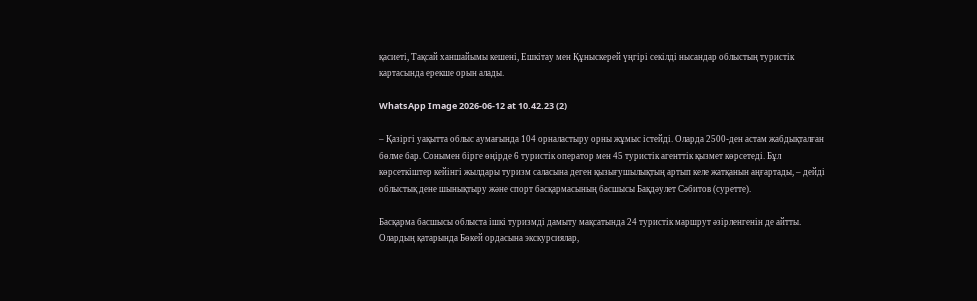қасиеті, Тақсай ханшайымы кешені, Ешкітау мен Құныскерей үңгірі секілді нысандар облыстың туристік картасында ерекше орын алады.

WhatsApp Image 2026-06-12 at 10.42.23 (2)

– Қазіргі уақытта облыс аумағында 104 орналастыру орны жұмыс істейді. Оларда 2500-ден астам жабдықталған бөлме бар. Сонымен бірге өңірде 6 туристік оператор мен 45 туристік агенттік қызмет көрсетеді. Бұл көрсеткіштер кейінгі жылдары туризм саласына деген қызығушылықтың артып келе жатқанын аңғартады, – дейді облыстық дене шынықтыру және спорт басқармасының басшысы Бақдәулет Сәбитов (суретте).

Басқарма басшысы облыста ішкі туризмді дамыту мақсатында 24 туристік маршрут әзірленгенін де айтты. Олардың қатарында Бөкей ордасына экскурсиялар,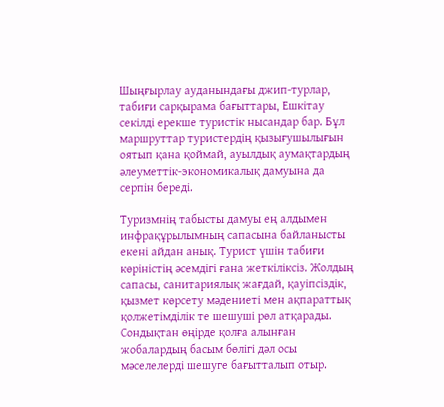Шыңғырлау ауданындағы джип-турлар, табиғи сарқырама бағыттары, Ешкітау секілді ерекше туристік нысандар бар. Бұл маршруттар туристердің қызығушылығын оятып қана қоймай, ауылдық аумақтардың әлеуметтік-экономикалық дамуына да серпін береді.

Туризмнің табысты дамуы ең алдымен инфрақұрылымның сапасына байланысты екені айдан анық. Турист үшін табиғи көріністің әсемдігі ғана жеткіліксіз. Жолдың сапасы, санитариялық жағдай, қауіпсіздік, қызмет көрсету мәдениеті мен ақпараттық қолжетімділік те шешуші рөл атқарады. Сондықтан өңірде қолға алынған жобалардың басым бөлігі дәл осы мәселелерді шешуге бағытталып отыр.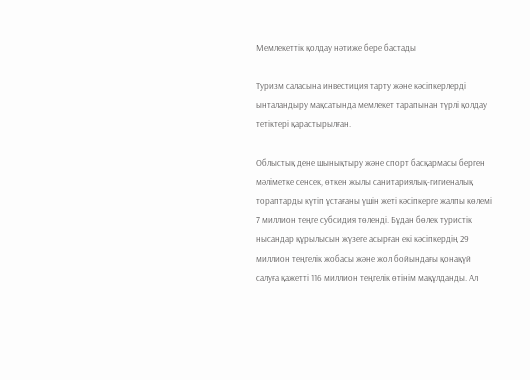Мемлекеттік қолдау нәтиже бере бастады

Туризм саласына инвестиция тарту және кәсіпкерлерді ынталандыру мақсатында мемлекет тарапынан түрлі қолдау тетіктері қарастырылған.

Облыстық дене шынықтыру және спорт басқармасы берген мәліметке сенсек, өткен жылы санитариялық-гигиеналық тораптарды күтіп ұстағаны үшін жеті кәсіпкерге жалпы көлемі 7 миллион теңге субсидия төленді. Бұдан бөлек туристік нысандар құрылысын жүзеге асырған екі кәсіпкердің 29 миллион теңгелік жобасы және жол бойындағы қонақүй салуға қажетті 116 миллион теңгелік өтінім мақұлданды. Ал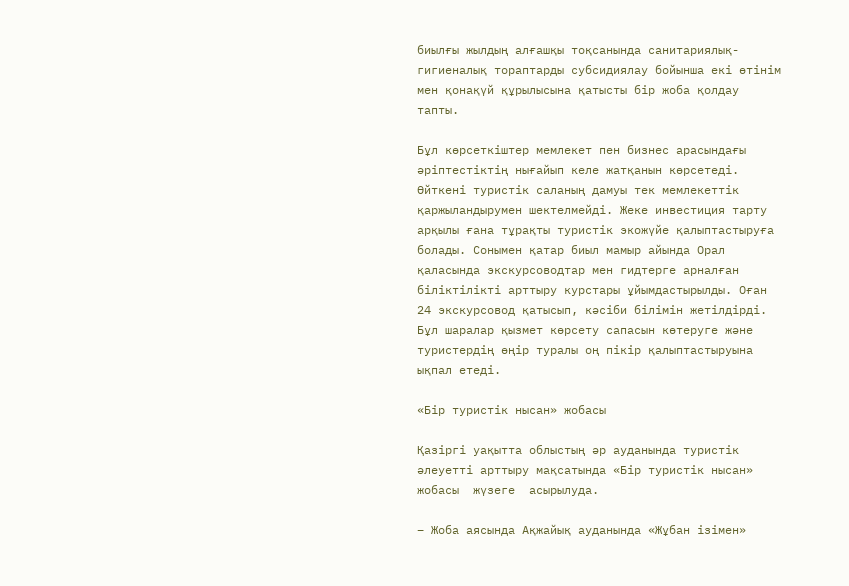биылғы жылдың алғашқы тоқсанында санитариялық-гигиеналық тораптарды субсидиялау бойынша екі өтінім мен қонақүй құрылысына қатысты бір жоба қолдау тапты.

Бұл көрсеткіштер мемлекет пен бизнес арасындағы әріптестіктің нығайып келе жатқанын көрсетеді. Өйткені туристік саланың дамуы тек мемлекеттік қаржыландырумен шектелмейді. Жеке инвестиция тарту арқылы ғана тұрақты туристік экожүйе қалыптастыруға болады. Сонымен қатар биыл мамыр айында Орал қаласында экскурсоводтар мен гидтерге арналған біліктілікті арттыру курстары ұйымдастырылды. Оған 24 экскурсовод қатысып, кәсіби білімін жетілдірді. Бұл шаралар қызмет көрсету сапасын көтеруге және туристердің өңір туралы оң пікір қалыптастыруына ықпал етеді.

«Бір туристік нысан» жобасы

Қазіргі уақытта облыстың әр ауданында туристік әлеуетті арттыру мақсатында «Бір туристік нысан» жобасы  жүзеге  асырылуда.

– Жоба аясында Ақжайық ауданында «Жұбан ізімен»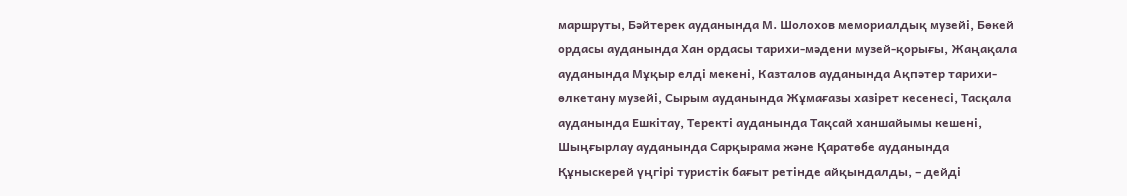маршруты, Бәйтерек ауданында М. Шолохов мемориалдық музейі, Бөкей ордасы ауданында Хан ордасы тарихи-мәдени музей-қорығы, Жаңақала ауданында Мұқыр елді мекені, Казталов ауданында Ақпәтер тарихи-өлкетану музейі, Сырым ауданында Жұмағазы хазірет кесенесі, Тасқала ауданында Ешкітау, Теректі ауданында Тақсай ханшайымы кешені, Шыңғырлау ауданында Сарқырама және Қаратөбе ауданында Құныскерей үңгірі туристік бағыт ретінде айқындалды, – дейді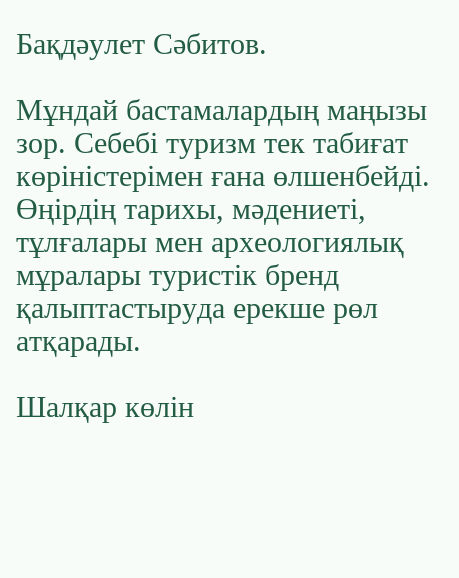Бақдәулет Сәбитов.

Мұндай бастамалардың маңызы зор. Себебі туризм тек табиғат көріністерімен ғана өлшенбейді. Өңірдің тарихы, мәдениеті, тұлғалары мен археологиялық мұралары туристік бренд қалыптастыруда ерекше рөл атқарады.

Шалқар көлін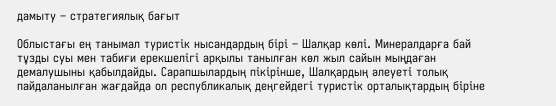дамыту – стратегиялық бағыт

Облыстағы ең танымал туристік нысандардың бірі – Шалқар көлі. Минералдарға бай тұзды суы мен табиғи ерекшелігі арқылы танылған көл жыл сайын мыңдаған демалушыны қабылдайды. Сарапшылардың пікірінше, Шалқардың әлеуеті толық пайдаланылған жағдайда ол республикалық деңгейдегі туристік орталықтардың біріне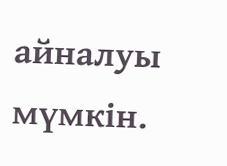айналуы мүмкін.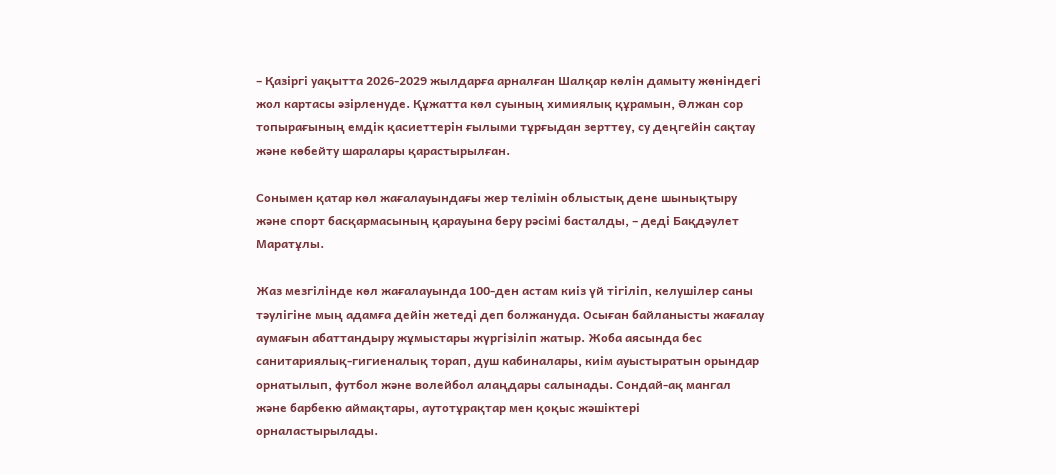– Қазіргі уақытта 2026-2029 жылдарға арналған Шалқар көлін дамыту жөніндегі жол картасы әзірленуде. Құжатта көл суының химиялық құрамын, Әлжан сор топырағының емдік қасиеттерін ғылыми тұрғыдан зерттеу, су деңгейін сақтау және көбейту шаралары қарастырылған.

Сонымен қатар көл жағалауындағы жер телімін облыстық дене шынықтыру және спорт басқармасының қарауына беру рәсімі басталды, – деді Бақдәулет Маратұлы.

Жаз мезгілінде көл жағалауында 100-ден астам киіз үй тігіліп, келушілер саны тәулігіне мың адамға дейін жетеді деп болжануда. Осыған байланысты жағалау аумағын абаттандыру жұмыстары жүргізіліп жатыр. Жоба аясында бес санитариялық-гигиеналық торап, душ кабиналары, киім ауыстыратын орындар орнатылып, футбол және волейбол алаңдары салынады. Сондай-ақ мангал және барбекю аймақтары, аутотұрақтар мен қоқыс жәшіктері орналастырылады.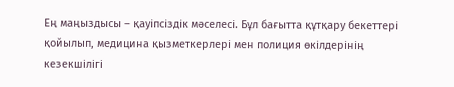Ең маңыздысы – қауіпсіздік мәселесі. Бұл бағытта құтқару бекеттері қойылып, медицина қызметкерлері мен полиция өкілдерінің кезекшілігі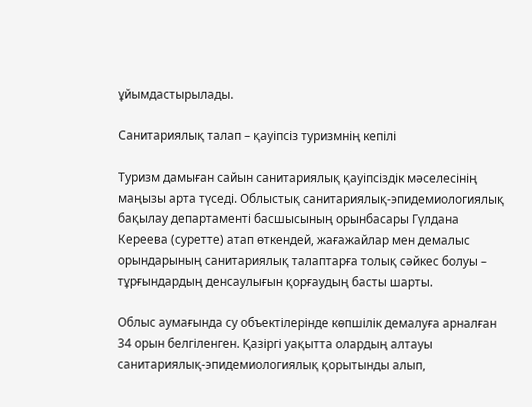ұйымдастырылады.

Санитариялық талап – қауіпсіз туризмнің кепілі

Туризм дамыған сайын санитариялық қауіпсіздік мәселесінің маңызы арта түседі. Облыстық санитариялық-эпидемиологиялық бақылау департаменті басшысының орынбасары Гүлдана Кереева (суретте) атап өткендей, жағажайлар мен демалыс орындарының санитариялық талаптарға толық сәйкес болуы – тұрғындардың денсаулығын қорғаудың басты шарты.

Облыс аумағында су объектілерінде көпшілік демалуға арналған 34 орын белгіленген. Қазіргі уақытта олардың алтауы санитариялық-эпидемиологиялық қорытынды алып,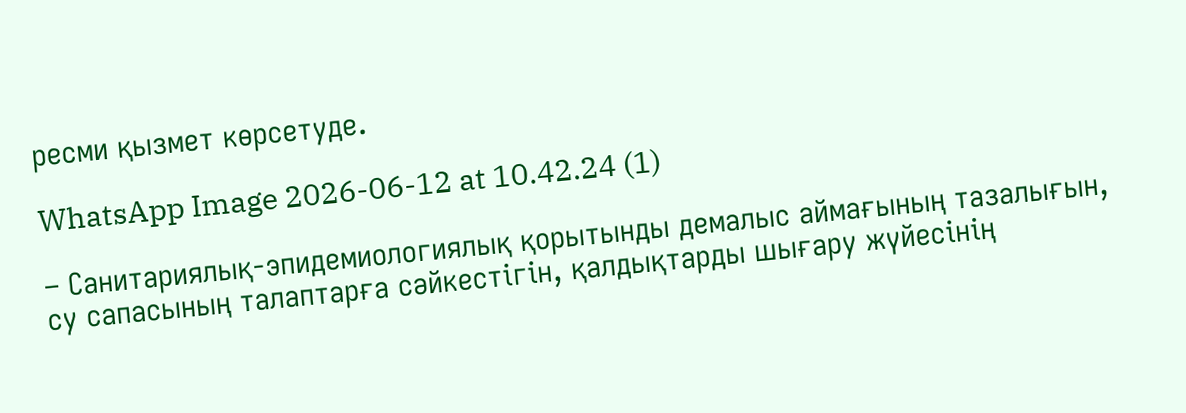ресми қызмет көрсетуде.

WhatsApp Image 2026-06-12 at 10.42.24 (1)

– Санитариялық-эпидемиологиялық қорытынды демалыс аймағының тазалығын, су сапасының талаптарға сәйкестігін, қалдықтарды шығару жүйесінің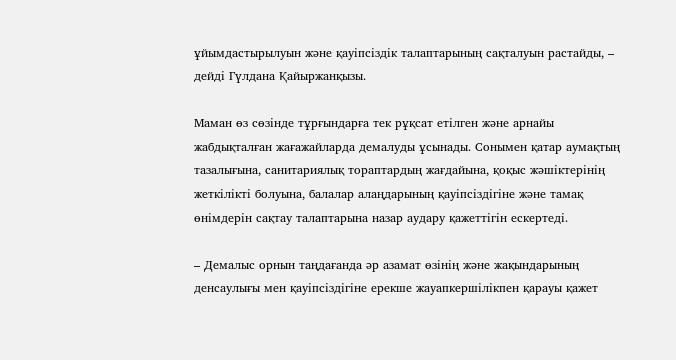ұйымдастырылуын және қауіпсіздік талаптарының сақталуын растайды, – дейді Гүлдана Қайыржанқызы.

Маман өз сөзінде тұрғындарға тек рұқсат етілген және арнайы жабдықталған жағажайларда демалуды ұсынады. Сонымен қатар аумақтың тазалығына, санитариялық тораптардың жағдайына, қоқыс жәшіктерінің жеткілікті болуына, балалар алаңдарының қауіпсіздігіне және тамақ өнімдерін сақтау талаптарына назар аудару қажеттігін ескертеді.

– Демалыс орнын таңдағанда әр азамат өзінің және жақындарының денсаулығы мен қауіпсіздігіне ерекше жауапкершілікпен қарауы қажет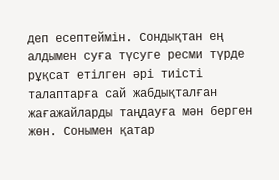деп есептеймін. Сондықтан ең алдымен суға түсуге ресми түрде рұқсат етілген әрі тиісті талаптарға сай жабдықталған жағажайларды таңдауға мән берген жөн. Сонымен қатар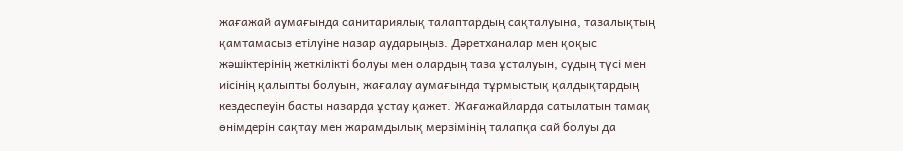жағажай аумағында санитариялық талаптардың сақталуына, тазалықтың қамтамасыз етілуіне назар аударыңыз. Дәретханалар мен қоқыс жәшіктерінің жеткілікті болуы мен олардың таза ұсталуын, судың түсі мен иісінің қалыпты болуын, жағалау аумағында тұрмыстық қалдықтардың кездеспеуін басты назарда ұстау қажет. Жағажайларда сатылатын тамақ өнімдерін сақтау мен жарамдылық мерзімінің талапқа сай болуы да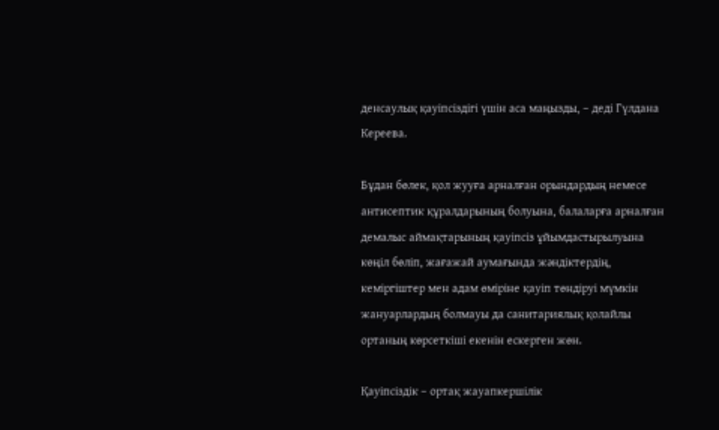денсаулық қауіпсіздігі үшін аса маңызды, – деді Гүлдана Кереева.

Бұдан бөлек, қол жууға арналған орындардың немесе антисептик құралдарының болуына, балаларға арналған демалыс аймақтарының қауіпсіз ұйымдастырылуына  көңіл бөліп, жағажай аумағында жәндіктердің, кеміргіштер мен адам өміріне қауіп төндіруі мүмкін жануарлардың болмауы да санитариялық қолайлы ортаның көрсеткіші екенін ескерген жөн.

Қауіпсіздік – ортақ жауапкершілік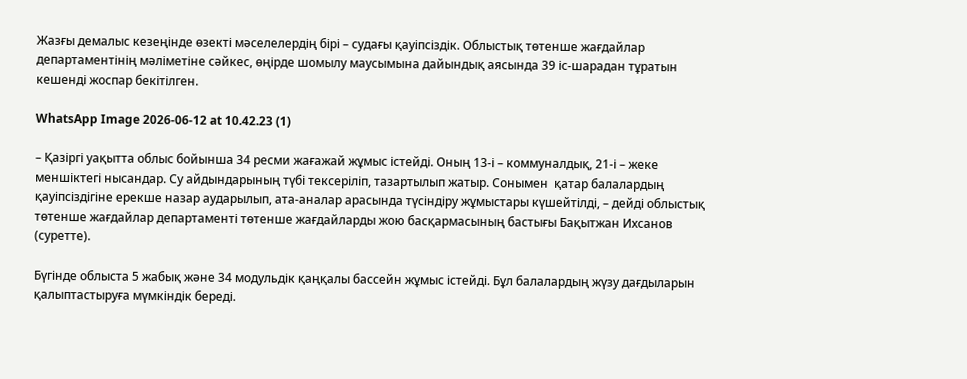Жазғы демалыс кезеңінде өзекті мәселелердің бірі – судағы қауіпсіздік. Облыстық төтенше жағдайлар департаментінің мәліметіне сәйкес, өңірде шомылу маусымына дайындық аясында 39 іс-шарадан тұратын кешенді жоспар бекітілген.

WhatsApp Image 2026-06-12 at 10.42.23 (1)

– Қазіргі уақытта облыс бойынша 34 ресми жағажай жұмыс істейді. Оның 13-і – коммуналдық, 21-і – жеке меншіктегі нысандар. Су айдындарының түбі тексеріліп, тазартылып жатыр. Сонымен  қатар балалардың қауіпсіздігіне ерекше назар аударылып, ата-аналар арасында түсіндіру жұмыстары күшейтілді, – дейді облыстық төтенше жағдайлар департаменті төтенше жағдайларды жою басқармасының бастығы Бақытжан Ихсанов (суретте).

Бүгінде облыста 5 жабық және 34 модульдік қаңқалы бассейн жұмыс істейді. Бұл балалардың жүзу дағдыларын қалыптастыруға мүмкіндік береді.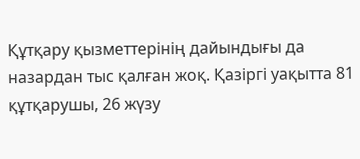Құтқару қызметтерінің дайындығы да назардан тыс қалған жоқ. Қазіргі уақытта 81 құтқарушы, 26 жүзу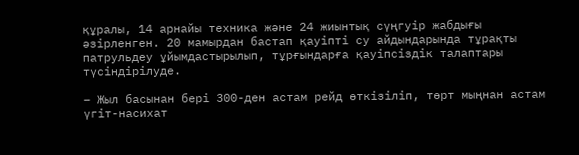құралы, 14 арнайы техника және 24 жиынтық сүңгуір жабдығы әзірленген. 20 мамырдан бастап қауіпті су айдындарында тұрақты патрульдеу ұйымдастырылып, тұрғындарға қауіпсіздік талаптары түсіндірілуде.

– Жыл басынан бері 300-ден астам рейд өткізіліп, төрт мыңнан астам үгіт-насихат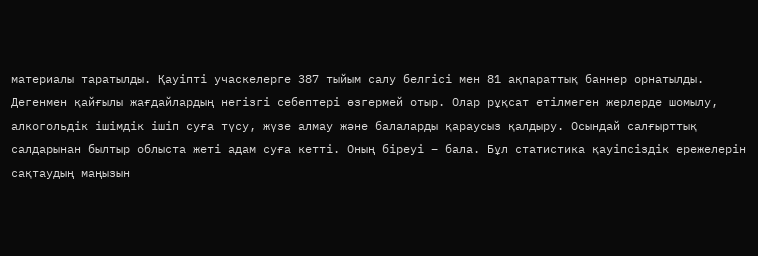материалы таратылды. Қауіпті учаскелерге 387 тыйым салу белгісі мен 81 ақпараттық баннер орнатылды. Дегенмен қайғылы жағдайлардың негізгі себептері өзгермей отыр. Олар рұқсат етілмеген жерлерде шомылу, алкогольдік ішімдік ішіп суға түсу, жүзе алмау және балаларды қараусыз қалдыру. Осындай салғырттық салдарынан былтыр облыста жеті адам суға кетті. Оның біреуі – бала. Бұл статистика қауіпсіздік ережелерін сақтаудың маңызын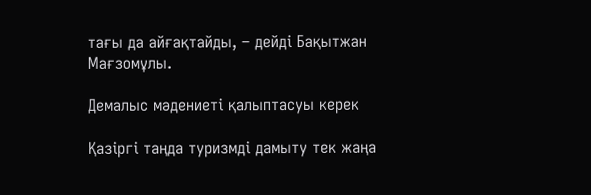тағы да айғақтайды, – дейді Бақытжан Мағзомұлы.

Демалыс мәдениеті қалыптасуы керек

Қазіргі таңда туризмді дамыту тек жаңа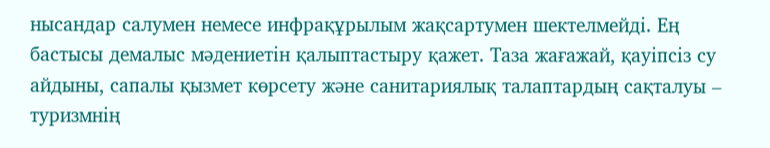нысандар салумен немесе инфрақұрылым жақсартумен шектелмейді. Ең бастысы демалыс мәдениетін қалыптастыру қажет. Таза жағажай, қауіпсіз су айдыны, сапалы қызмет көрсету және санитариялық талаптардың сақталуы – туризмнің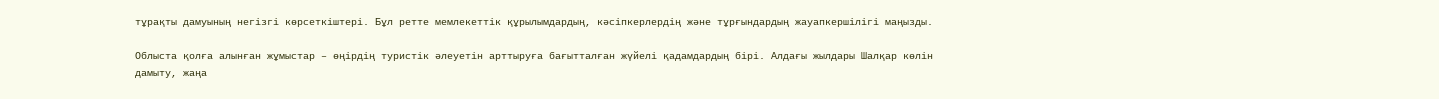тұрақты дамуының негізгі көрсеткіштері. Бұл ретте мемлекеттік құрылымдардың, кәсіпкерлердің және тұрғындардың жауапкершілігі маңызды.

Облыста қолға алынған жұмыстар – өңірдің туристік әлеуетін арттыруға бағытталған жүйелі қадамдардың бірі. Алдағы жылдары Шалқар көлін дамыту, жаңа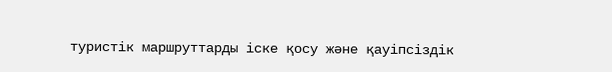туристік маршруттарды іске қосу және қауіпсіздік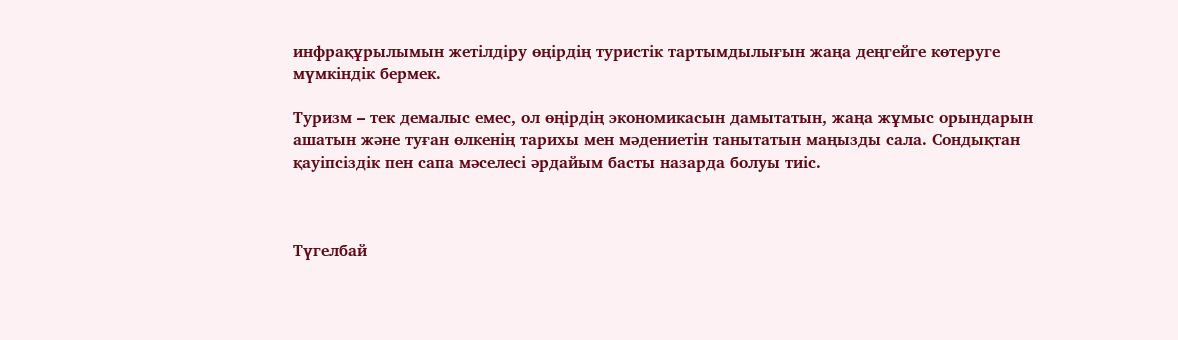инфрақұрылымын жетілдіру өңірдің туристік тартымдылығын жаңа деңгейге көтеруге мүмкіндік бермек.

Туризм – тек демалыс емес, ол өңірдің экономикасын дамытатын, жаңа жұмыс орындарын ашатын және туған өлкенің тарихы мен мәдениетін танытатын маңызды сала. Сондықтан қауіпсіздік пен сапа мәселесі әрдайым басты назарда болуы тиіс.



Түгелбай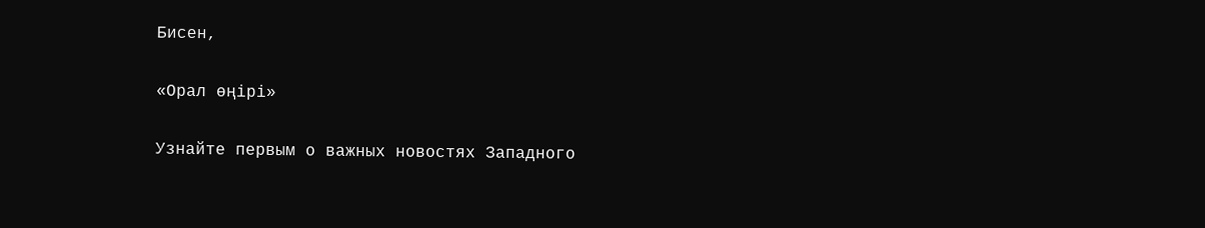Бисен,

«Орал өңірі»

Узнайте первым о важных новостях Западного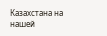Казахстана на нашей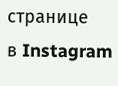странице
в Instagram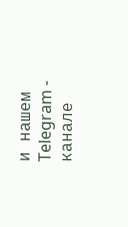и нашем Telegram - канале